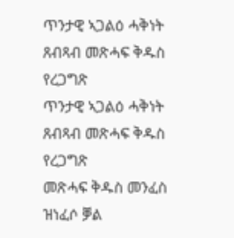ጥንታዊ ኣጋልዕ ሓቅነት ጸብጻብ መጽሓፍ ቅዱስ የረጋግጽ
ጥንታዊ ኣጋልዕ ሓቅነት ጸብጻብ መጽሓፍ ቅዱስ የረጋግጽ
መጽሓፍ ቅዱስ መንፈስ ዝነፈሶ ቓል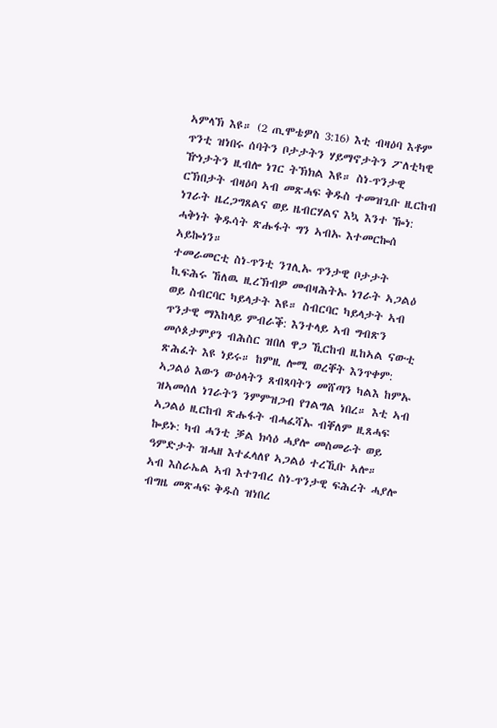ኣምላኽ እዩ። (2 ጢሞቴዎስ 3:16) እቲ ብዛዕባ እቶም ጥንቲ ዝነበሩ ሰባትን ቦታታትን ሃይማኖታትን ፖለቲካዊ ዅነታትን ዚብሎ ነገር ትኽክል እዩ። ስነ-ጥንታዊ ርኽበታት ብዛዕባ ኣብ መጽሓፍ ቅዱስ ተመዝጊቡ ዚርከብ ነገራት ዜረጋግጸልና ወይ ዜብርሃልና እኳ እንተ ዀነ: ሓቅነት ቅዱሳት ጽሑፋት ግን ኣብኡ እተመርኰሰ ኣይኰነን።
ተመራመርቲ ስነ-ጥንቲ ንገሊኡ ጥንታዊ ቦታታት ኪፍሕሩ ኸለዉ ዚረኽብዎ መብዛሕትኡ ነገራት ኣጋልዕ ወይ ስብርባር ካይላታት እዩ። ስብርባር ካይላታት ኣብ ጥንታዊ ማእከላይ ምብራቕ: እንተላይ ኣብ ግብጽን መሶጶታምያን ብሕስር ዝበለ ዋጋ ኺርከብ ዚከኣል ናውቲ ጽሕፈት እዩ ነይሩ። ከምዚ ሎሚ ወረቐት እንጥቀም: ኣጋልዕ እውን ውዕላትን ጸብጻባትን መሸጣን ካልእ ከምኡ ዝኣመሰለ ነገራትን ንምምዝጋብ የገልግል ነበረ። እቲ ኣብ ኣጋልዕ ዚርከብ ጽሑፋት ብሓፈሻኡ ብቐለም ዚጸሓፍ ኰይኑ: ካብ ሓንቲ ቓል ክሳዕ ሓያሎ መስመራት ወይ ዓምድታት ዝሓዘ እተፈላለየ ኣጋልዕ ተረኺቡ ኣሎ።
ኣብ እስራኤል ኣብ እተገብረ ስነ-ጥንታዊ ፍሕረት ሓያሎ ብግዜ መጽሓፍ ቅዱስ ዝነበረ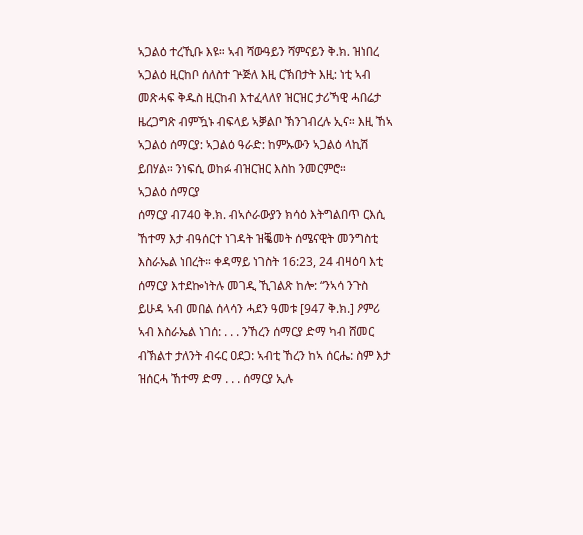ኣጋልዕ ተረኺቡ እዩ። ኣብ ሻውዓይን ሻምናይን ቅ.ክ. ዝነበረ ኣጋልዕ ዚርከቦ ሰለስተ ጕጅለ እዚ ርኽበታት እዚ: ነቲ ኣብ መጽሓፍ ቅዱስ ዚርከብ እተፈላለየ ዝርዝር ታሪኻዊ ሓበሬታ ዜረጋግጽ ብምዃኑ ብፍላይ ኣቓልቦ ኽንገብረሉ ኢና። እዚ ኸኣ ኣጋልዕ ሰማርያ: ኣጋልዕ ዓራድ: ከምኡውን ኣጋልዕ ላኪሽ ይበሃል። ንነፍሲ ወከፉ ብዝርዝር እስከ ንመርምሮ።
ኣጋልዕ ሰማርያ
ሰማርያ ብ740 ቅ.ክ. ብኣሶራውያን ክሳዕ እትግልበጥ ርእሲ ኸተማ እታ ብዓሰርተ ነገዳት ዝቘመት ሰሜናዊት መንግስቲ እስራኤል ነበረት። ቀዳማይ ነገስት 16:23, 24 ብዛዕባ እቲ ሰማርያ እተደኰነትሉ መገዲ ኺገልጽ ከሎ: “ንኣሳ ንጉስ ይሁዳ ኣብ መበል ሰላሳን ሓደን ዓመቱ [947 ቅ.ክ.] ዖምሪ ኣብ እስራኤል ነገሰ: . . . ንኸረን ሰማርያ ድማ ካብ ሸመር ብኽልተ ታለንት ብሩር ዐደጋ: ኣብቲ ኸረን ከኣ ሰርሔ: ስም እታ ዝሰርሓ ኸተማ ድማ . . . ሰማርያ ኢሉ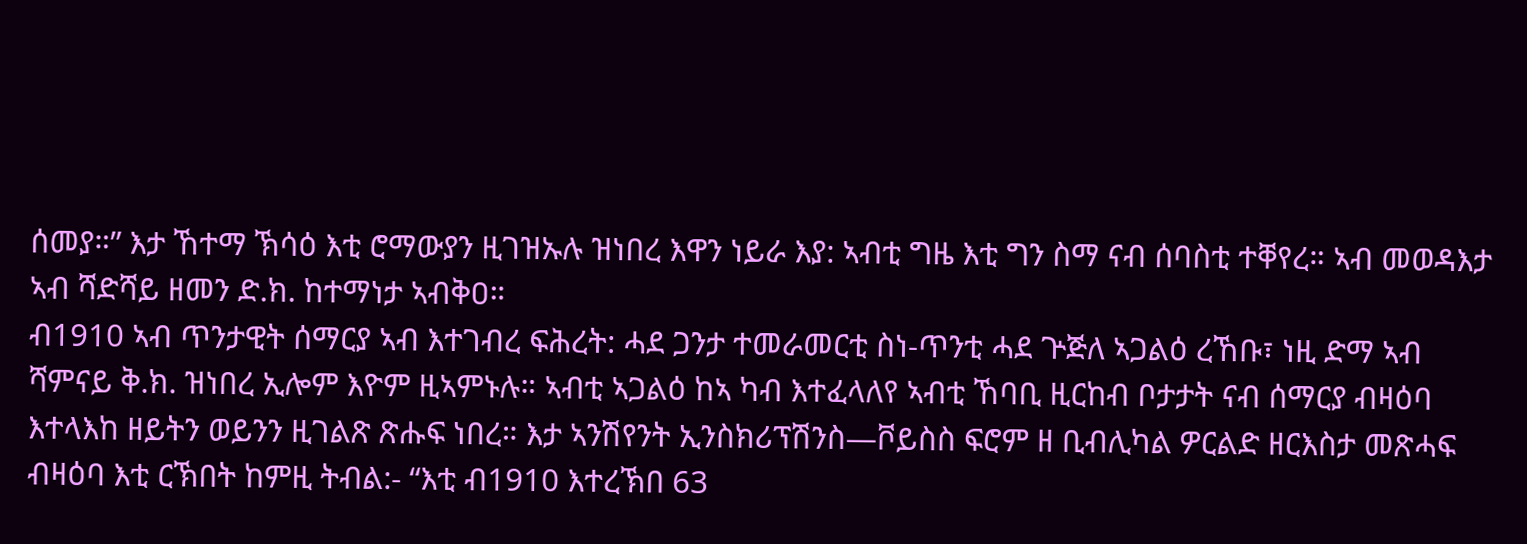ሰመያ።” እታ ኸተማ ኽሳዕ እቲ ሮማውያን ዚገዝኡሉ ዝነበረ እዋን ነይራ እያ: ኣብቲ ግዜ እቲ ግን ስማ ናብ ሰባስቲ ተቐየረ። ኣብ መወዳእታ ኣብ ሻድሻይ ዘመን ድ.ክ. ከተማነታ ኣብቅዐ።
ብ1910 ኣብ ጥንታዊት ሰማርያ ኣብ እተገብረ ፍሕረት: ሓደ ጋንታ ተመራመርቲ ስነ-ጥንቲ ሓደ ጕጅለ ኣጋልዕ ረኸቡ፣ ነዚ ድማ ኣብ ሻምናይ ቅ.ክ. ዝነበረ ኢሎም እዮም ዚኣምኑሉ። ኣብቲ ኣጋልዕ ከኣ ካብ እተፈላለየ ኣብቲ ኸባቢ ዚርከብ ቦታታት ናብ ሰማርያ ብዛዕባ እተላእከ ዘይትን ወይንን ዚገልጽ ጽሑፍ ነበረ። እታ ኣንሽየንት ኢንስክሪፕሽንስ—ቮይስስ ፍሮም ዘ ቢብሊካል ዎርልድ ዘርእስታ መጽሓፍ ብዛዕባ እቲ ርኽበት ከምዚ ትብል:- “እቲ ብ1910 እተረኽበ 63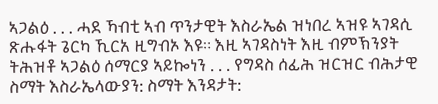ኣጋልዕ . . . ሓደ ኻብቲ ኣብ ጥንታዊት እስራኤል ዝነበረ ኣዝዩ ኣገዳሲ ጽሑፋት ጌርካ ኺርአ ዚግብኦ እዩ። እዚ ኣገዳስነት እዚ ብምኽንያት ትሕዝቶ ኣጋልዕ ሰማርያ ኣይኰነን . . . የግዳስ ሰፊሕ ዝርዝር ብሕታዊ ስማት እስራኤላውያን: ስማት እንዳታት: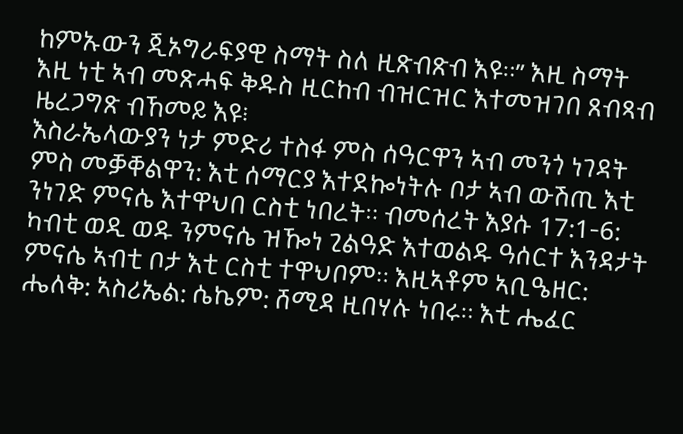ከምኡውን ጂኦግራፍያዊ ስማት ስለ ዚጽብጽብ እዩ።” እዚ ስማት እዚ ነቲ ኣብ መጽሓፍ ቅዱስ ዚርከብ ብዝርዝር እተመዝገበ ጸብጻብ ዜረጋግጽ ብኸመይ እዩ፧
እስራኤላውያን ነታ ምድሪ ተስፋ ምስ ሰዓርዋን ኣብ መንጎ ነገዳት ምስ መቓቐልዋን: እቲ ሰማርያ እተደኰነትሉ ቦታ ኣብ ውሽጢ እቲ ንነገድ ምናሴ እተዋህበ ርስቲ ነበረት። ብመሰረት እያሱ 17:1-6: ካብቲ ወዲ ወዱ ንምናሴ ዝዀነ ጊልዓድ እተወልዱ ዓሰርተ እንዳታት ምናሴ ኣብቲ ቦታ እቲ ርስቲ ተዋህቦም። እዚኣቶም ኣቢዔዘር: ሔለቅ: ኣስሪኤል: ሴኬም: ሸሚዳ ዚበሃሉ ነበሩ። እቲ ሔፈር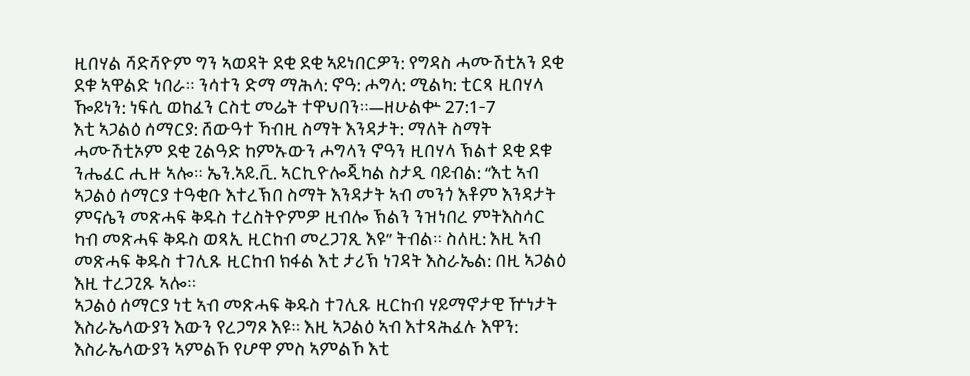ዚበሃል ሻድሻዮም ግን ኣወዳት ደቂ ደቂ ኣይነበርዎን: የግዳስ ሓሙሽቲአን ደቂ ደቁ ኣዋልድ ነበራ። ንሳተን ድማ ማሕላ: ኖዓ: ሖግላ: ሚልካ: ቲርጻ ዚበሃላ ዀይነን: ነፍሲ ወከፈን ርስቲ መሬት ተዋህበን።—ዘሁልቍ 27:1-7
እቲ ኣጋልዕ ሰማርያ: ሸውዓተ ኻብዚ ስማት እንዳታት: ማለት ስማት ሓሙሽቲኦም ደቂ ጊልዓድ ከምኡውን ሖግላን ኖዓን ዚበሃላ ኽልተ ደቂ ደቁ ንሔፈር ሒዙ ኣሎ። ኤን.ኣይ.ቪ. ኣርኪዮሎጂካል ስታዲ ባይብል: “እቲ ኣብ ኣጋልዕ ሰማርያ ተዓቂቡ እተረኽበ ስማት እንዳታት ኣብ መንጎ እቶም እንዳታት ምናሴን መጽሓፍ ቅዱስ ተረስትዮምዎ ዚብሎ ኽልን ንዝነበረ ምትእስሳር ካብ መጽሓፍ ቅዱስ ወጻኢ ዚርከብ መረጋገጺ እዩ” ትብል። ስለዚ: እዚ ኣብ መጽሓፍ ቅዱስ ተገሊጹ ዚርከብ ክፋል እቲ ታሪኽ ነገዳት እስራኤል: በዚ ኣጋልዕ እዚ ተረጋጊጹ ኣሎ።
ኣጋልዕ ሰማርያ ነቲ ኣብ መጽሓፍ ቅዱስ ተገሊጹ ዚርከብ ሃይማኖታዊ ዅነታት እስራኤላውያን እውን የረጋግጾ እዩ። እዚ ኣጋልዕ ኣብ እተጻሕፈሉ እዋን: እስራኤላውያን ኣምልኾ የሆዋ ምስ ኣምልኾ እቲ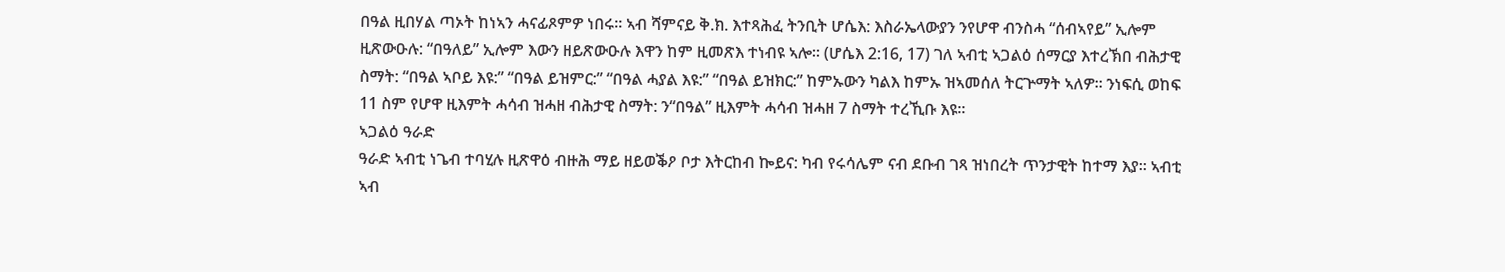በዓል ዚበሃል ጣኦት ከነኣን ሓናፊጾምዎ ነበሩ። ኣብ ሻምናይ ቅ.ክ. እተጻሕፈ ትንቢት ሆሴእ: እስራኤላውያን ንየሆዋ ብንስሓ “ሰብኣየይ” ኢሎም ዚጽውዑሉ: “በዓለይ” ኢሎም እውን ዘይጽውዑሉ እዋን ከም ዚመጽእ ተነብዩ ኣሎ። (ሆሴእ 2:16, 17) ገለ ኣብቲ ኣጋልዕ ሰማርያ እተረኽበ ብሕታዊ ስማት: “በዓል ኣቦይ እዩ:” “በዓል ይዝምር:” “በዓል ሓያል እዩ:” “በዓል ይዝክር:” ከምኡውን ካልእ ከምኡ ዝኣመሰለ ትርጕማት ኣለዎ። ንነፍሲ ወከፍ 11 ስም የሆዋ ዚእምት ሓሳብ ዝሓዘ ብሕታዊ ስማት: ን“በዓል” ዚእምት ሓሳብ ዝሓዘ 7 ስማት ተረኺቡ እዩ።
ኣጋልዕ ዓራድ
ዓራድ ኣብቲ ነጌብ ተባሂሉ ዚጽዋዕ ብዙሕ ማይ ዘይወቕዖ ቦታ እትርከብ ኰይና: ካብ የሩሳሌም ናብ ደቡብ ገጻ ዝነበረት ጥንታዊት ከተማ እያ። ኣብቲ ኣብ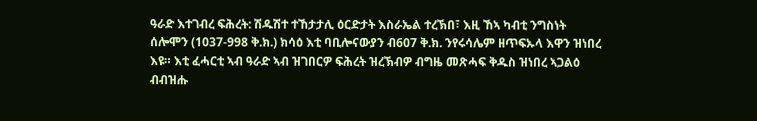ዓራድ እተገብረ ፍሕረት: ሽዱሽተ ተኸታታሊ ዕርድታት እስራኤል ተረኽበ፣ እዚ ኸኣ ካብቲ ንግስነት ሰሎሞን (1037-998 ቅ.ክ.) ክሳዕ እቲ ባቢሎናውያን ብ607 ቅ.ክ. ንየሩሳሌም ዘጥፍኡላ እዋን ዝነበረ እዩ። እቲ ፈሓርቲ ኣብ ዓራድ ኣብ ዝገበርዎ ፍሕረት ዝረኽብዎ ብግዜ መጽሓፍ ቅዱስ ዝነበረ ኣጋልዕ ብብዝሑ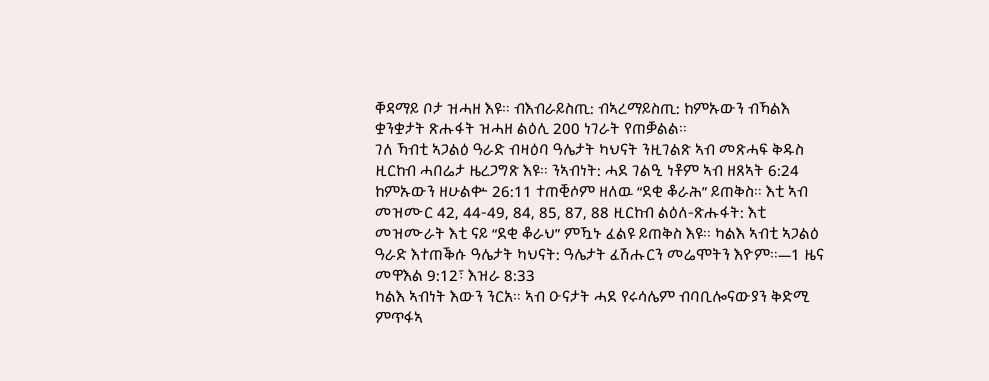ቐዳማይ ቦታ ዝሓዘ እዩ። ብእብራይስጢ: ብኣረማይስጢ: ከምኡውን ብኻልእ ቋንቋታት ጽሑፋት ዝሓዘ ልዕሊ 200 ነገራት የጠቓልል።
ገለ ኻብቲ ኣጋልዕ ዓራድ ብዛዕባ ዓሌታት ካህናት ንዚገልጽ ኣብ መጽሓፍ ቅዱስ ዚርከብ ሓበሬታ ዜረጋግጽ እዩ። ንኣብነት: ሓደ ገልዒ ነቶም ኣብ ዘጸኣት 6:24 ከምኡውን ዘሁልቍ 26:11 ተጠቒሶም ዘለዉ “ደቂ ቆራሕ” ይጠቅስ። እቲ ኣብ መዝሙር 42, 44-49, 84, 85, 87, 88 ዚርከብ ልዕለ-ጽሑፋት: እቲ መዝሙራት እቲ ናይ “ደቂ ቆራህ” ምዃኑ ፈልዩ ይጠቅስ እዩ። ካልእ ኣብቲ ኣጋልዕ ዓራድ እተጠቕሱ ዓሌታት ካህናት: ዓሌታት ፈሽሑርን መሬሞትን እዮም።—1 ዜና መዋእል 9:12፣ እዝራ 8:33
ካልእ ኣብነት እውን ንርአ። ኣብ ዑናታት ሓደ የሩሳሌም ብባቢሎናውያን ቅድሚ ምጥፋኣ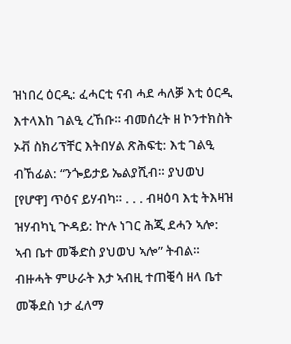ዝነበረ ዕርዲ: ፈሓርቲ ናብ ሓደ ሓለቓ እቲ ዕርዲ እተላእከ ገልዒ ረኸቡ። ብመሰረት ዘ ኮንተክስት ኦቭ ስክሪፕቸር እትበሃል ጽሕፍቲ: እቲ ገልዒ ብኸፊል: “ንጐይታይ ኤልያሺብ። ያህወህ [የሆዋ] ጥዕና ይሃብካ። . . . ብዛዕባ እቲ ትእዛዝ ዝሃብካኒ ጕዳይ: ኵሉ ነገር ሕጂ ደሓን ኣሎ: ኣብ ቤተ መቕድስ ያህወህ ኣሎ” ትብል። ብዙሓት ምሁራት እታ ኣብዚ ተጠቒሳ ዘላ ቤተ መቕደስ ነታ ፈለማ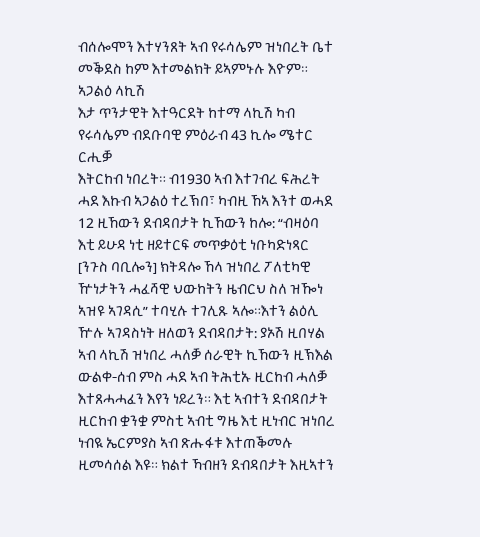ብሰሎሞን እተሃንጸት ኣብ የሩሳሌም ዝነበረት ቤተ መቕደስ ከም እተመልክት ይኣምኑሉ እዮም።
ኣጋልዕ ላኪሽ
እታ ጥንታዊት እተዓርደት ከተማ ላኪሽ ካብ የሩሳሌም ብደቡባዊ ምዕራብ 43 ኪሎ ሜተር ርሒቓ
እትርከብ ነበረት። ብ1930 ኣብ እተገብረ ፍሕረት ሓደ እኩብ ኣጋልዕ ተረኽበ፣ ካብዚ ኸኣ እንተ ወሓደ 12 ዚኸውን ደብዳበታት ኪኸውን ከሎ: “ብዛዕባ እቲ ይሁዳ ነቲ ዘይተርፍ መጥቃዕቲ ነቡካድነጻር [ንጉስ ባቢሎን] ክትዳሎ ኸላ ዝነበረ ፖለቲካዊ ዅነታትን ሓፈሻዊ ህውከትን ዜብርህ ስለ ዝዀነ ኣዝዩ ኣገዳሲ” ተባሂሉ ተገሊጹ ኣሎ።እተን ልዕሊ ዅሉ ኣገዳስነት ዘለወን ደብዳበታት: ያኦሽ ዚበሃል ኣብ ላኪሽ ዝነበረ ሓለቓ ሰራዊት ኪኸውን ዚኽእል ውልቀ-ሰብ ምስ ሓደ ኣብ ትሕቲኡ ዚርከብ ሓለቓ እተጸሓሓፈን እየን ነይረን። እቲ ኣብተን ደብዳበታት ዚርከብ ቋንቋ ምስቲ ኣብቲ ግዜ እቲ ዚነብር ዝነበረ ነብዪ ኤርምያስ ኣብ ጽሑፋቱ እተጠቕመሉ ዚመሳሰል እዩ። ክልተ ኻብዘን ደብዳበታት እዚኣተን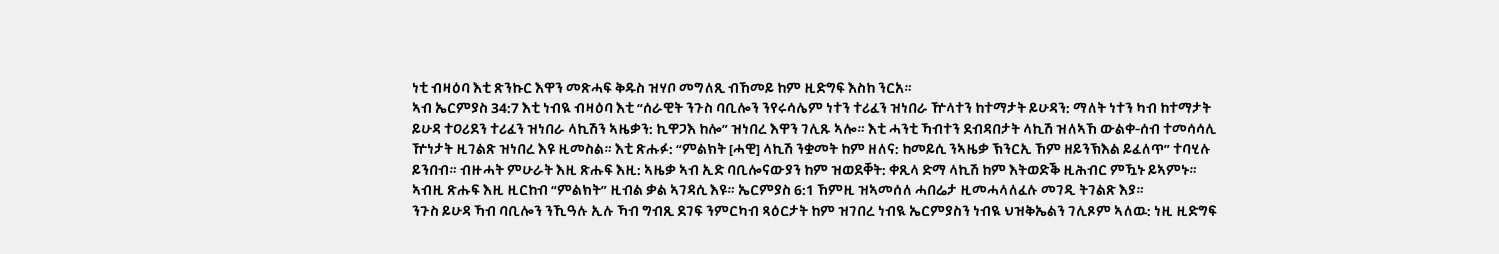ነቲ ብዛዕባ እቲ ጽንኩር እዋን መጽሓፍ ቅዱስ ዝሃቦ መግለጺ ብኸመይ ከም ዚድግፍ እስከ ንርአ።
ኣብ ኤርምያስ 34:7 እቲ ነብዪ ብዛዕባ እቲ “ሰራዊት ንጉስ ባቢሎን ንየሩሳሌም ነተን ተሪፈን ዝነበራ ዅላተን ከተማታት ይሁዳን: ማለት ነተን ካብ ከተማታት ይሁዳ ተዐሪደን ተሪፈን ዝነበራ ላኪሽን ኣዜቃን: ኪዋጋእ ከሎ” ዝነበረ እዋን ገሊጹ ኣሎ። እቲ ሓንቲ ኻብተን ደብዳበታት ላኪሽ ዝለኣኸ ውልቀ-ሰብ ተመሳሳሊ ዅነታት ዚገልጽ ዝነበረ እዩ ዚመስል። እቲ ጽሑፉ: “ምልክት [ሓዊ] ላኪሽ ንቋመት ከም ዘለና: ከመይሲ ንኣዜቃ ኽንርኢ ኸም ዘይንኽእል ይፈለጥ” ተባሂሉ ይንበብ። ብዙሓት ምሁራት እዚ ጽሑፍ እዚ: ኣዜቃ ኣብ ኢድ ባቢሎናውያን ከም ዝወደቐት: ቀጺላ ድማ ላኪሽ ከም እትወድቕ ዚሕብር ምዃኑ ይኣምኑ። ኣብዚ ጽሑፍ እዚ ዚርከብ “ምልክት” ዚብል ቃል ኣገዳሲ እዩ። ኤርምያስ 6:1 ኸምዚ ዝኣመሰለ ሓበሬታ ዚመሓላለፈሉ መገዲ ትገልጽ እያ።
ንጉስ ይሁዳ ኻብ ባቢሎን ንኺዓሉ ኢሉ ኻብ ግብጺ ደገፍ ንምርካብ ጻዕርታት ከም ዝገበረ ነብዪ ኤርምያስን ነብዪ ህዝቅኤልን ገሊጾም ኣለዉ: ነዚ ዚድግፍ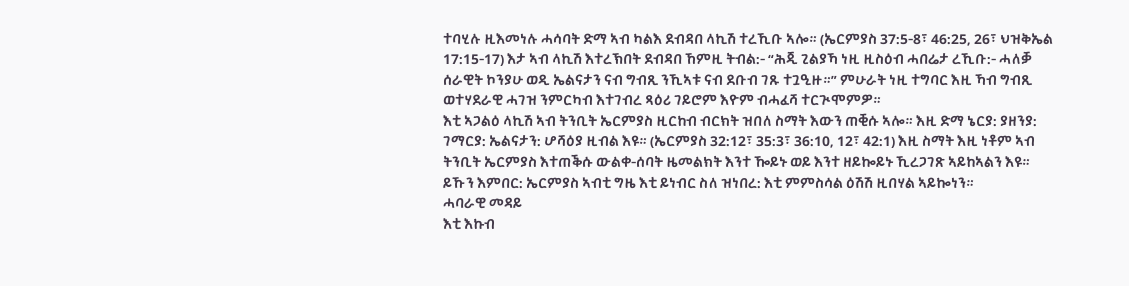ተባሂሉ ዚእመነሉ ሓሳባት ድማ ኣብ ካልእ ደብዳበ ላኪሽ ተረኺቡ ኣሎ። (ኤርምያስ 37:5-8፣ 46:25, 26፣ ህዝቅኤል 17:15-17) እታ ኣብ ላኪሽ እተረኽበት ደብዳበ ኸምዚ ትብል:- “ሕጂ ጊልያኻ ነዚ ዚስዕብ ሓበሬታ ረኺቡ:- ሓለቓ ሰራዊት ኮንያሁ ወዲ ኤልናታን ናብ ግብጺ ንኺኣቱ ናብ ደቡብ ገጹ ተጓዒዙ።” ምሁራት ነዚ ተግባር እዚ ኻብ ግብጺ ወተሃደራዊ ሓገዝ ንምርካብ እተገብረ ጻዕሪ ገይሮም እዮም ብሓፈሻ ተርጒሞምዎ።
እቲ ኣጋልዕ ላኪሽ ኣብ ትንቢት ኤርምያስ ዚርከብ ብርክት ዝበለ ስማት እውን ጠቒሱ ኣሎ። እዚ ድማ ኔርያ: ያዘንያ: ገማርያ: ኤልናታን: ሆሻዕያ ዚብል እዩ። (ኤርምያስ 32:12፣ 35:3፣ 36:10, 12፣ 42:1) እዚ ስማት እዚ ነቶም ኣብ ትንቢት ኤርምያስ እተጠቕሱ ውልቀ-ሰባት ዜመልክት እንተ ዀይኑ ወይ እንተ ዘይኰይኑ ኺረጋገጽ ኣይከኣልን እዩ። ይኹን እምበር: ኤርምያስ ኣብቲ ግዜ እቲ ይነብር ስለ ዝነበረ: እቲ ምምስሳል ዕሽሽ ዚበሃል ኣይኰነን።
ሓባራዊ መዳይ
እቲ እኩብ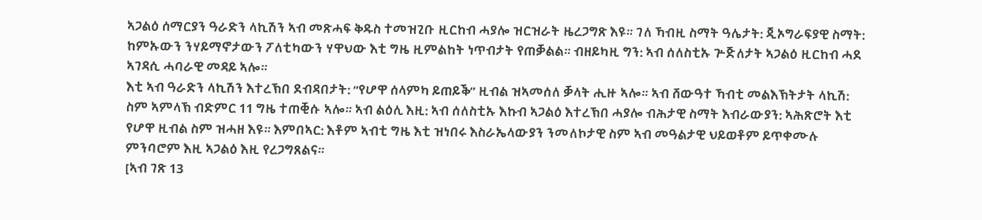ኣጋልዕ ሰማርያን ዓራድን ላኪሽን ኣብ መጽሓፍ ቅዱስ ተመዝጊቡ ዚርከብ ሓያሎ ዝርዝራት ዜረጋግጽ እዩ። ገለ ኻብዚ ስማት ዓሌታት: ጂኦግራፍያዊ ስማት: ከምኡውን ንሃይማኖታውን ፖለቲካውን ሃዋህው እቲ ግዜ ዚምልከት ነጥብታት የጠቓልል። ብዘይካዚ ግን: ኣብ ሰለስቲኡ ጕጅለታት ኣጋልዕ ዚርከብ ሓደ ኣገዳሲ ሓባራዊ መዳይ ኣሎ።
እቲ ኣብ ዓራድን ላኪሽን እተረኽበ ደብዳበታት: “የሆዋ ሰላምካ ይጠይቕ” ዚብል ዝኣመሰለ ቓላት ሒዙ ኣሎ። ኣብ ሸውዓተ ኻብቲ መልእኽትታት ላኪሽ: ስም ኣምላኽ ብድምር 11 ግዜ ተጠቒሱ ኣሎ። ኣብ ልዕሊ እዚ: ኣብ ሰለስቲኡ እኩብ ኣጋልዕ እተረኽበ ሓያሎ ብሕታዊ ስማት እብራውያን: ኣሕጽሮት እቲ የሆዋ ዚብል ስም ዝሓዘ እዩ። እምበኣር: እቶም ኣብቲ ግዜ እቲ ዝነበሩ እስራኤላውያን ንመለኮታዊ ስም ኣብ መዓልታዊ ህይወቶም ይጥቀሙሉ ምንባሮም እዚ ኣጋልዕ እዚ የረጋግጸልና።
[ኣብ ገጽ 13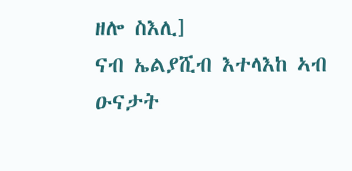ዘሎ ስእሊ]
ናብ ኤልያሺብ እተላእከ ኣብ ዑናታት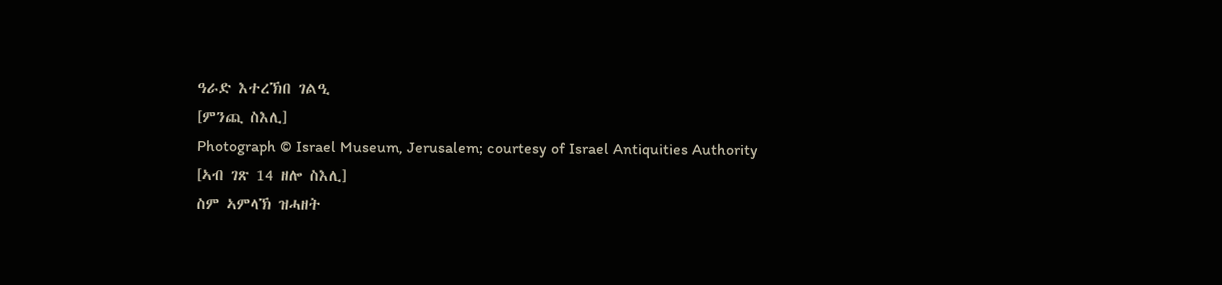ዓራድ እተረኽበ ገልዒ
[ምንጪ ስእሊ]
Photograph © Israel Museum, Jerusalem; courtesy of Israel Antiquities Authority
[ኣብ ገጽ 14 ዘሎ ስእሊ]
ስም ኣምላኽ ዝሓዘት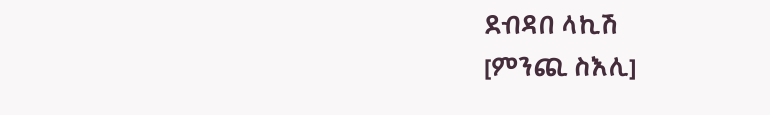ደብዳበ ላኪሽ
[ምንጪ ስእሊ]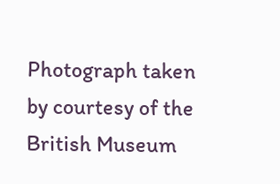Photograph taken by courtesy of the British Museum